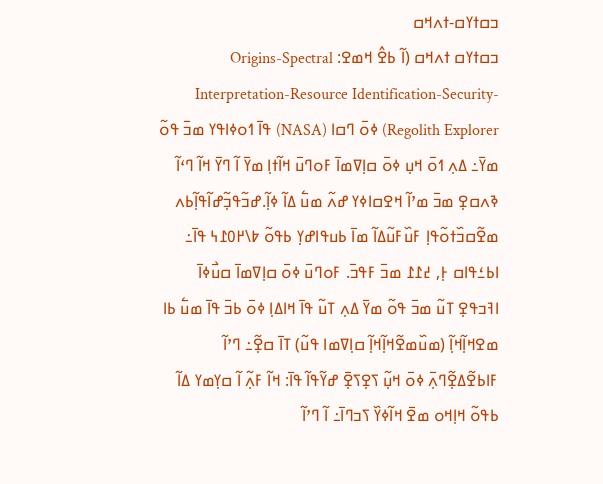ߏߛߙߌߛ-ߙߍߞߛ
ߏߛߙߌߛ ߙߍߞߛ (ߊ߬ ߕߐ߮ ߞߘߐ: Origins-Spectral Interpretation-Resource Identification-Security-Regolith Explorer) ߦߋ߫ ߣߛߊ (NASA) ߟߊ߫ ߗߋߦߊߟߌ ߘߏ߫ ߟߋ߬ ߘߌ߫߸ ߡߍ߲ ߗߋ߫ ߞߎ߲ ߦߋ߫ ߛߊ߲ߜߘߊ߫ ߓߋߣߎ߫ ߞߊ߬ߙߊ߲ ߘߌ߫ ߊ߬ ߣߌ߫ ߞߊ߬ ߣߵߊ߬ ߢߍߛߐ߲ ߘߏ߫ ߘߴߊ߬ ߞߐߛߊߦߌ ߝߍ߬ ߘߎ߱ ߡߊ߬ ߦߊ߲߬.ߝߏ߬ߟߏ߲߬ߝߊ߬ߟߊ߲߬ߕߍ ߘߐ߬ߛߏ߰ߙߋ߬ߟߊ߲ ߓߎ߰ߓߎ߬ߡߊ߬ ߘߊ߫ ߕߎߟߊߝߌ߲ ߕߟߋ߬ ߈\߂߀߁߆ ߟߊ߫߸ ߊߕߑߟߊߛ ߅߲, ߄߁߁ ߘߏ߫ ߓߟߏ߫. ߓߋߣߎ߫ ߦߋ߫ ߛߊ߲ߜߘߊ߫ ߛߎ߯ߦߊ߫ ߊߔߏߟߐ߲ ߠߎ߬ ߘߏ߫ ߟߋ߬ ߘߌ߫ ߡߍ߲ ߠߎ߬ ߟߊ߫ ߞߊߡߊ߲ ߦߋ߫ ߕߏ߫ ߟߊ߫ ߘߎ߱ ߕߊ ߘߐߞߊ߲߬ߞߊ߲߬ (ߘߎ߰ߘߐ߬ߞߊ߲߬ߞߊ߲߬ ߛߊ߲ߜߘߊ ߟߎ߬) ߠߊ߫ ߛߐ߲߬߸ ߣߴߊ߬ ߓߊߕߐ߬ߡߐ߲߬ߣߍ߲߫ ߦߋ߫ ߞߎ߲߬ ߖߐ߲ߖߐ߲߫ ߝߌ߬ߟߊ߬ ߟߊ߫: ߞߊ߬ ߓߍ߲߬ ߊ߬ ߛߌ߲ߘߌ ߡߊ߬ ߕߟߋ߬ ߞߊ߲ߞߋ ߘߐ߫ ߞߊ߬ߦߌ߰ ߖߏߣߊ߫߸ ߊ߬ ߣߴߊ߬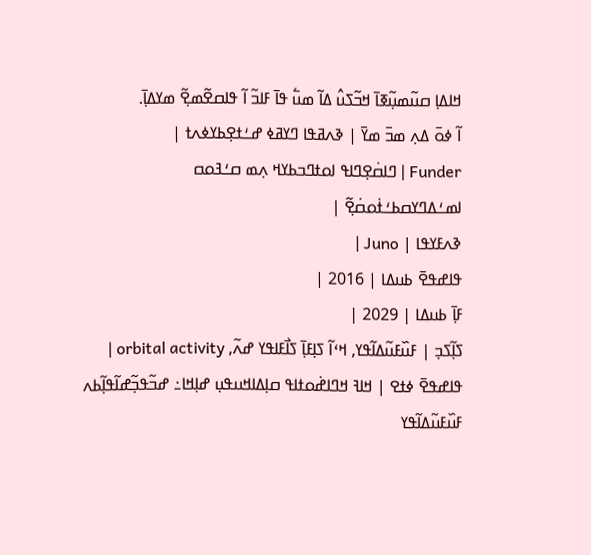ߞߊߡߊ߲ ߛߎ߬ߘߎ߲߬ߧߊ߫ ߞߏ߬ߖߎ߮ ߡߊ߬ ߘߎ߱ ߟߊ߫ ߓߊߏ߬ ߊ߬ ߟߊߛߐ߬ߘߐ߲߬ ߘߌߡߊ߲߫.
ߊ߬ ߦߋ߫ ߡߍ߲ ߘߏ߫ ߘߌ߫ | ߢߍߥߟߊ ߣߌߥߦ ߝߑߙߐ߲ߕߌߦߍߙ |
Funder | ߣߊߛ߭ߐ߲ߣߊߟ ߊߋߙߣߏߕߌߞ ߍ߲ߘ ߛߑߔߋߛ ߊߘߑߡߣߌߛߕߑߙ߭ߋߛ߭ߐ߲߬ |
ߢߍߓߌߟߊ | Juno |
ߟߊߝߟߐ߫ ߕߎߡߊ | 2016 |
ߓߊ߲߫ ߕߎߡߊ | 2029 |
ߖߊ߲߬ߖߏ߲ | ߓߎ߰ߓߎ߬ߡߊ߬ߟߌ, ߞߵߊ߬ ߖߊ߲ߓߊ߲߫ ߖߊ߯ߓߊߟߌ ߝߍ߬, orbital activity |
ߟߊߝߟߐ߫ ߦߙߐ | ߞߊߔ ߞߣߊߝ߭ߋߙߊߟ ߛߊ߲ߡߊߞߎߟߎ߲ ߝߊ߲ߞߊ߸ ߝߏ߬ߟߏ߲߬ߝߊ߬ߟߊ߲߬ߕߍ ߓߎ߰ߓߎ߬ߡߊ߬ߟߌ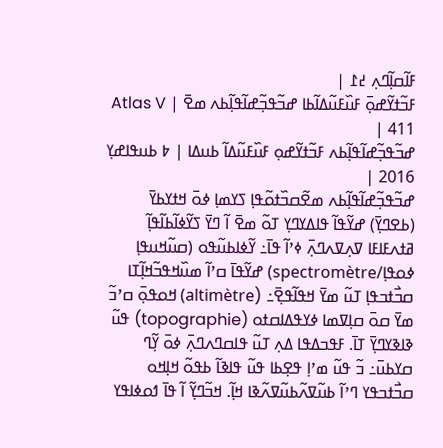ߓߊ߬ߛߊ߲߬ߣߍ߲ ߄߁ |
ߓߏ߬ߙߌ߬ߝߋ߲߫ ߓߎ߰ߓߎ߬ߡߊ߬ߕߊ ߝߏ߬ߟߏ߲߬ߝߊ߬ߟߊ߲߬ߕߍ ߘߐ߫ | Atlas V 411 |
ߝߏ߬ߟߏ߲߬ߝߊ߬ߟߊ߲߬ߕߍ ߓߏ߬ߙߌ߬ߝߋ߲ ߓߎ߰ߓߎ߬ߡߊ߬ ߕߎߡߊ | ߈ ߕߎߟߊߝߌ߲ 2016 |
ߝߏ߬ߟߏ߲߬ߝߊ߬ߟߊ߲߬ߕߍ ߘߐ߬ߛߏ߰ߙߋ߬ߟߊ߲ ߖߌߘߊ߲ ߦߋ߫ ߞߙߌߕߌ߫ (ߕߐߣߌ߲߫) ߝߌ߬ߟߊ߬ ߟߊߡߌߣߌ߲ ߠߋ߬ ߘߐ߫ ߊ߬ ߣߌ߫ ߖߌ߬ߦߊ߬ߕߊ߬ߟߊ߲߬ ߥߙߍߓߊߓߊ ߜߍ߲ߜߍߣߍ߲߫ ߦߴߊ߬ ߟߊ߫߸ ߌ߬ߦߊߕߎ߬ߟߋ (ߛߎ߬ߞߎߟߊ߲ ߦߋߟߊ߲/spectromètre) ߝߌ߬ߟߊ߫ ߛߴߊ߬ ߘߎ߰ߞߟߏ߬ߞߊ߲߬ߠߊ ߛߏ߯ߙߏߟߊ߲ ߠߎ߬ ߘߌ߫ ߞߟߊ߬ߟߐ߲߫߸ (altimètre) ߞߋߟߋ߲߫ ߛߴߏ߬ ߘߌ߫ ߛߋ߫ ߛߊ߲ߜߘߊ ߦߌߟߡߊߛߙߋ (topographie) ߟߎ߬ ߢߊߢߌߣߌ߲߫ ߠߊ߫. ߓߟߏߡߟߊ ߡߍ߲ ߠߎ߬ ߟߊߛߣߍߣߍ߲߫ ߦߋ߫ ߌ߲߬ߣ ߛߌߕߎ߫߸ ߏ߬ ߟߎ߬ ߘߴߊ߲ ߟߐ߲ߕߊ ߟߎ߬ ߟߊߢߊ߬ ߕߟߋ߬ ߞߊ߲ߞߋ ߛߏ߯ߙߏߟߌ ߣߴߊ߬ ߕߎ߬ߜߍ߬ߕߎ߬ߜߍ߬ߢߊ ߞߊ߲߬. ߞߏ߬ߣߌ߲߬ ߊ߬ ߟߊ߫ ߗߋߦߊߟߌ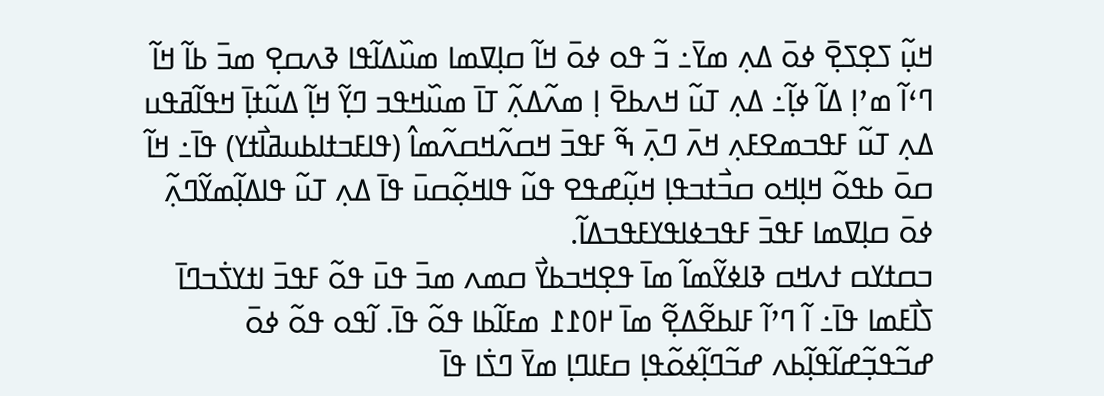ߞߎ߲߬ ߖߐ߲ߖߐ߲߫ ߦߋ߫ ߡߍ߲ ߘߌ߫߸ ߏ߬ ߟߋ ߦߋ߫ ߞߊ߬ ߛߊ߲ߜߘߊ ߘߎ߰ߡߊ߬ߟߊ ߢߍߛߐ߲ ߘߏ߫ ߕߊ߬ ߞߊ߬ ߣߵߊ߬ ߘߴߊ߲ ߡߊ߬ ߦߊ߲߬߸ ߡߍ߲ ߠߎ߬ ߞߍߕߐ߫ ߊ߲ ߘߍ߬ߡߍ߲߬ ߠߊ߫ ߘߎ߰ߞߟߏ ߣߌ߲߬ ߞߊ߲߬ ߡߎ߬ߙߊ߲߫ ߞߟߊ߬ߥߟߎ ߡߍ߲ ߠߎ߬ ߓߟߏߘߐߓߍ߲ ߞߍ߫ ߣߍ߲߫ ߒ߬ ߓߟߏ߫ ߞߛߍ߬ߞߛߍ߬ߘߊ߮ (ߟߊߓߏߙߊߕߎߥߊ߯ߙߌ) ߟߊ߫߸ ߞߊ߬ ߛߋ߫ ߕߟߋ߬ ߞߊ߲ߞߋ ߛߏ߯ߙߏߟߊ߲ ߞߎ߲߬ߝߟߐ ߟߎ߬ ߟߊߞߋ߲߬ߛߎ߫ ߟߊ߫ ߡߍ߲ ߠߎ߬ ߟߊߡߊ߲߬ߘߌ߬ߣߍ߲߬ ߦߋ߫ ߛߊ߲ߜߘߊ ߓߟߏ߫ ߓߟߏߦߊߟߌߓߟߏߡߊ߬.
ߏߛߙߌߛ ߙߍߞߛ ߢߊߦߌ߬ߘߊ߬ ߘߊ߫ ߟߐ߲ߞߏߕߌ߯ ߛߘߍ ߘߏ߫ ߟߎ߫ ߟߋ߬ ߓߟߏ߫ ߊߙߌߖ߭ߏߣߊ߫ ߖߊ߯ߓߘߊ ߟߊ߫߸ ߊ߬ ߣߴߊ߬ ߓߊߕߐ߬ߡߐ߲߬ ߘߊ߫ ߂߀߁߁ ߘߓߊ߬ߕߊ ߟߋ߬ ߟߊ߫. ߊ߬ߟߋ ߟߋ߬ ߦߋ߫ ߝߏ߬ߟߏ߲߬ߝߊ߬ߟߊ߲߬ߕߍ ߝߏ߬ߣߊ߲߬ߦߋ߬ߟߊ߲ ߛߓߊߣߊ߲ ߘߌ߫ ߣߖ߭ߊ ߟߊ߫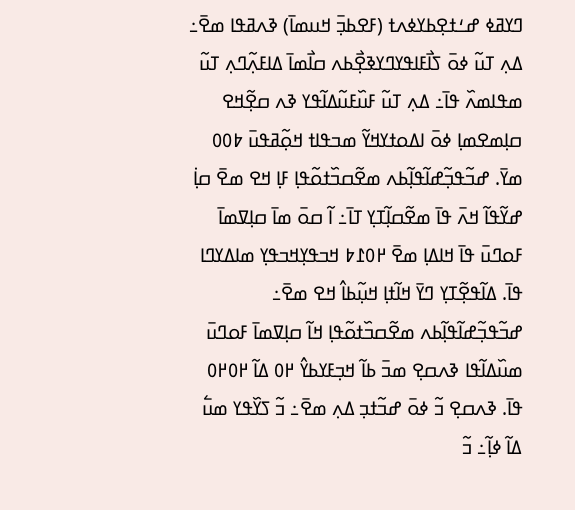ߣߌߥߦ ߝߑߙߐ߲ߕߌߦߍߙ (ߓߐߕߏ߲߫ ߞߎߘߊ߫) ߢߍߥߟߊ ߘߐ߫߸ ߡߍ߲ ߠߎ߬ ߦߋ߫ ߖߊ߯ߓߊߟߌߣߌߢߐ߲߯ߕߍ ߛߊ߯ߘߊ߫ ߡߊߓߍ߲߬ߣߍ߲ ߠߎ߬ ߘߟߊߘߍ߰ ߟߊ߫߸ ߡߍ߲ ߠߎ߬ ߓߎ߰ߓߎ߬ߡߊ߬ߟߌ ߢߍ ߛߐ߲߬ߞߐ ߛߊ߲ߘߐߘߊ߲ ߦߋ߫ ߊߡߋߙߌߞߌ߬ ߘߏߟߊߙ ߞߋ߲߬ߥߟߎ߫ ߈߀߀ ߘߌ߫. ߝߏ߬ߟߏ߲߬ߝߊ߬ߟߊ߲߬ߕߍ ߘߐ߬ߛߏ߰ߙߋ߬ߟߊ߲ ߓߊ߲ ߞߐ ߘߐ߫ ߛߊ߲߭ ߝߌ߬ߟߊ߬ ߞߍ߫ ߟߊ߫ ߘߐ߬ߛߊ߲߬ߠߌ߲ ߠߊ߫߸ ߊ߬ ߛߋ߫ ߘߊ߫ ߛߊ߲ߜߘߊ߫ ߓߋߣߎ߫ ߟߊ߫ ߞߊߡߊ߲ ߘߐ߫ ߂߀߁߈ ߞߏߟߌ߲ߞߏߟߌ߲ ߘߊߡߌߣߊ ߟߊ߫. ߡߊ߬ߟߐ߲߬ߠߌ߲ ߣߌ߫ ߞߊ߬ߙߊ߲ ߞߎ߲߬ߕߊ߮ ߞߐ ߘߐ߫߸ ߝߏ߬ߟߏ߲߬ߝߊ߬ߟߊ߲߬ߕߍ ߘߐ߬ߛߏ߰ߙߋ߬ߟߊ߲ ߞߊ߬ ߛߊ߲ߜߘߊ߫ ߓߋߣߎ߫ ߘߎ߰ߡߊ߬ߟߊ ߢߍߛߐ߲ ߘߏ߫ ߕߊ߬ ߞߏ߲ߓߌߕߌ߮ ߂߀ ߡߊ߬ ߂߀߂߀ ߟߊ߫. ߢߍߛߐ߲ ߏ߬ ߦߋ߫ ߝߏ߬ߙߏ߲ ߡߍ߲ ߘߐ߫߸ ߏ߬ ߖߌ߰ߟߌ ߘߎ߱ ߡߊ߬ ߦߊ߲߬߸ ߏ߬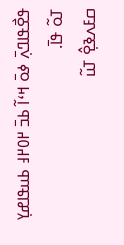ߟߐ߯ߟߊߣߍ߲߫ ߦߋ߫ ߞߵߊ߬ ߕߏ߫ ߂߀߂߃ ߕߎߟߊߝߌ߲ ߠߋ߬ ߟߊ߫.
ߛߓߍߢߐ߲߮ ߠߎ߬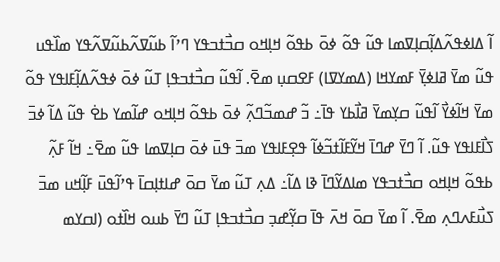ߊ߬ ߡߊߦߟߍ߬ߡߊ߲߬ߛߊ߲ߜߘߊ ߟߎ߬ ߟߋ߬ ߦߋ߫ ߕߟߋ߬ ߞߊ߲ߞߋ ߛߏ߯ߙߏߟߌ ߣߴߊ߬ ߕߎ߬ߜߍ߬ߕߎ߬ߜߍ߬ߟߌ ߘߊ߰ߟߎ ߟߎ߬ ߘߌ߫ ߥߊߦߌ߲߫ ߓߘߌߞߊ (ߡߘߌߜߊ) ߓߐߛߎ߲ ߘߐ߫. ߊ߬ߟߎ߬ ߛߏ߯ߙߏߟߊ߲ ߠߎ߬ ߦߋ߫ ߦߟߍ߬ߡߊ߲߬ߓߊߟߌ ߟߋ߬ ߘߌ߫ ߞߊ߬ߦߌ߯ ߊ߬ߟߎ߬ ߛߌ߲ߘߌ߫ ߥߊ߯ߕߌ ߟߊ߫߸ ߏ߬ ߝߘߏ߬ߣߍ߲߬ ߦߋ߫ ߕߟߋ߬ ߞߊ߲ߞߋ ߝߊ߬ߘߌ ߕߐ߭ ߟߎ߬ ߡߊ߬ ߦߏ߫ ߖߊ߯ߓߊߟߌ ߟߎ߬. ߊ߬ ߣߌ߫ ߝߣߊ߫ ߞߌ߬ߓߊ߬ߙߏ߬ߦߊ߬ ߟߐ߲ߓߊߟߌ ߘߏ߫ ߟߎ߫ ߦߋ߫ ߛߊ߲ߜߘߊ ߟߎ߬ ߘߐ߫߸ ߞߊ߬ ߓߍ߲߬ ߕߟߋ߬ ߞߊ߲ߞߋ ߛߏ߯ߙߏߟߌ ߘߊߡߌ߬ߣߊ߫ ߢߊ ߡߊ߬߸ ߡߍ߲ ߠߎ߬ ߘߌ߫ ߛߋ߫ ߝߊߙߊ߲ߛߊ߫ ߟߴߊ߬ߟߎ߫ ߓߊ߲߬ߞߎ ߘߏ߫ ߖߎ߯ߓߍߣߍ߲ ߘߐ߫. ߊ߬ ߘߌ߫ ߛߋ߫ ߞߍ߫ ߟߊ߫ ߛߌ߲߬ߝߏ߲ ߛߏ߯ߙߏߟߊ߲ ߠߎ߬ ߣߌ߫ ߕߎߋ ߞߊ߰ߙߋ (ߊߛߌߘ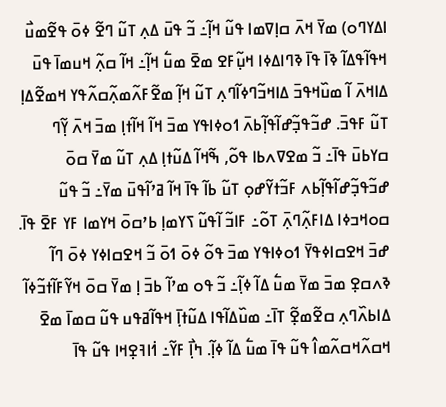ߊߡߌߣߋ) ߘߌ߫ ߞߍ߫ ߛߊ߲ߜߘߊ ߟߎ߬ ߞߊ߲߬߸ ߏ߬ ߟߎ߫ ߡߍ߲ ߠߎ߬ ߣߐ߬ ߦߋ߫ ߟߐ߬ߘߎ߯ ߞߟߊ߬ߟߡߊ߬ ߢߊ߫ ߟߊ߫ ߢߣߊߡߦߊ ߞߎ߲߬ߓߐ ߘߐ߫ ߘߎ߱ ߞߊ߲߬߸ ߞߊ߬ ߛߍ߲߬ ߞߎߘߊ߫ ߟߎ߫ ߡߊߞߍ߫ ߊ߬ ߘߎ߰ߞߟߏ߫ ߡߊߞߏ߬ߣߦߊ߬ߣߍ߲ ߠߎ߬ ߞߊ߲߬ ߘߐ߬ߓߍ߬ߘߍ߲߬ߛߍ߬ߟߌ ߞߘߐ߬ߡߊ߲ ߠߎ߬ ߓߟߏ߫. ߝߏ߬ߟߏ߲߬ߝߊ߬ߟߊ߲߬ߕߍ߫ ߗߋߦߊߟߌ ߘߏ߫ ߞߊ߬ ߞߊ߬ߙߊ߲ ߘߏ߫ ߞߍ߫ ߌ߲߬ߣ ߛߌߕߎ߫ ߟߊ߫߸ ߏ߬ ߘߐߜߍߕߊ ߟߋ߬, ߒ߬ߞߊ߬ ߡߎ߬ߙߊ߲ ߡߍ߲ ߠߎ߬ ߘߌ߫ ߛߋ߫ ߝߏ߬ߟߏ߲߬ߝߊ߬ߟߊ߲߬ߕߍ ߓߏ߬ߙߌ߬ߝߋ߲ ߠߎ߬ ߕߊ߬ ߟߊ߫ ߞߊ߬ ߥߴߊ߬ߟߎ߫ ߘߌ߫߸ ߏ߬ ߟߎ߬ ߛߋߞߏߦߊ ߡߊߓߍ߲߬ߣߍ߲߫ ߠߋ߬߸ ߓߊߏ߬ ߊ߬ߟߎ߬ ߖߌߘߊ߲ ߕߴߛߋ߫ ߞߌߘߊ ߓߌ ߓߐ߫ ߟߊ߫. ߝߏ߫ ߞߐߛߊߦߟߌ߫ ߗߋߦߊߟߌ ߘߏ߫ ߟߋ߬ ߦߋ߫ ߗߋ߫ ߏ߬ ߞߐߛߊߦߌ ߦߋ߫ ߣߊ߬ ߢߍߛߐ߲ ߘߏ߫ ߘߌ߫ ߘߎ߱ ߡߊ߬ ߦߊ߲߬߸ ߏ߬ ߟߋ ߘߴߊ߬ ߕߏ߫ ߊ߲ ߘߌ߫ ߛߋ߫ ߞߌ߬ߓߊ߬ߙߏ߬ߦߊ߬ ߡߊߕߍ߰ߣߍ߲ ߛߐ߬ߘߐ߲߬ ߠߊ߫߸ ߘߎ߰ߡߊ߬ߟߊ ߡߎ߬ߙߊ߲߫ ߞߟߊ߬ߥߟߎ ߟߎ߬ ߛߘߊ߫ ߘߐ߫ ߞߛߍ߬ߞߛߍ߬ߘߊ߮ ߟߎ߬ ߟߊ߫ ߘߎ߱ ߡߊ߬ ߦߊ߲߬. ߤߊ߲߯ ߓߌ߬߸ ߗ߭ߊߔߐ߲ߞߊ ߟߎ߬ ߟߊ߫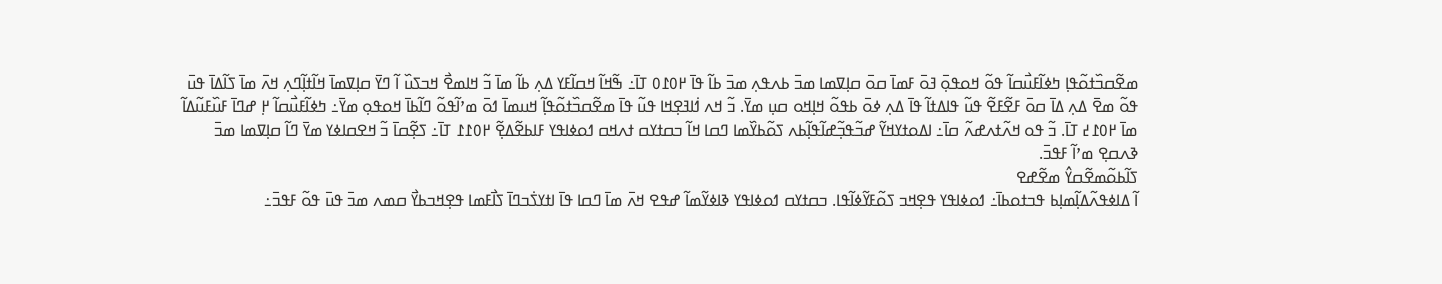ߘߐ߬ߛߏ߰ߙߋ߬ߟߊ߲ ߤߦߊ߬ߓߎ߯ߛߊ߬ ߟߋ߬ ߞߋߟߋ߲߫ ߔߋ߫ ߓߘߊ߫ ߛߋ߫ ߛߊ߲ߜߘߊ ߘߏ߫ ߕߍߟߍ߲ ߘߏ߫ ߕߊ߬ ߟߊ߫ ߂߀߁߀ ߠߊ߫߸ ߒ߬ߞߊ߬ ߞߛߊ߬ߓߌ ߡߍ߲ ߕߊ߬ ߘߊ߫ ߏ߬ ߞߊߘߐ߯ ߞߏߖߎ߰ ߊ߬ ߣߌ߫ ߛߊ߲ߜߘߊ߫ ߞߊ߬ߙߊ߲߬ߣߍ߲ ߞߍ߫ ߘߊ߫ ߖߊ߬ߡߊ߫ ߟߎ߫ ߟߋ߬ ߘߐ߫ ߡߍ߲ ߡߊ߫ ߛߋ߫ ߓߐ߬ߓߐ߬ ߟߎ߬ ߟߊߡߙߊ߬ ߟߊ߫ ߡߍ߲ ߦߋ߫ ߕߟߋ߬ ߞߊ߲ߞߋ ߛߎ߲ ߘߌ߫. ߏ߬ ߞߍ ߗ߭ߊߔߐ߲ߞߊ ߟߎ߬ ߟߊ߫ ߘߐ߬ߛߏ߰ߙߋ߬ߟߊ߲߬ ߞߎߘߊ߫ ߗߋ߫ ߘߴߊ߬ߟߋ߬ ߣߊ߬ߕߊ߫ ߞߋߟߋ߲ ߘߌ߫߸ ߤߦߊ߬ߓߎ߯ߛߊ߬ ߂߲ ߝߣߊ߫ ߓߎ߰ߓߎ߬ߡߊ߬ ߘߊ߫ ߂߀߁߄ ߠߊ߫. ߏ߬ ߟߋ ߞߍ߬ߙߍߝߍ߬ ߛߊ߫߸ ߊߡߋߙߌߞߌ߬ ߝߏ߬ߟߏ߲߬ߝߊ߬ߟߊ߲߬ߕߍ ߖߋ߬ߕߌ߰ߘߊ ߣߛߊ ߞߊ߬ ߏߛߙߌߛ ߙߍߞߛ ߗߋߦߊߟߌ ߓߊߕߐ߬ߡߐ߲߬ ߂߀߁߁ ߠߊ߫߸ ߖߐ߲߬ߛߊ߫ ߏ߬ ߞߐߛߊߦߌ ߘߌ߫ ߣߊ߬ ߛߊ߲ߜߘߊ ߘߏ߫ ߢߍߛߐ߲ ߘߴߊ߬ ߓߟߏ߫.
ߖߊ߬ߕߋ߬ߘߐ߬ߛߌ߮ ߘߐ߬ߝߐ
ߊ߬ ߡߊߦߟߍ߬ߡߊ߲߬ߘߊ߲ߕ ߟߏߙߋߕߊ߫߸ ߗߋߦߊߟߌ ߟߐ߲ߞߏ ߖߋ߬ߓߌ߬ߦߊ߬ߟߊ. ߏߛߙߌߛ ߗߋߦߊߟߌ ߢߊߦߌ߬ߘߊ߬ ߝߟߐ ߞߍ߫ ߘߊ߫ ߣߛߊ ߟߊ߫ ߊߙߌߖ߭ߏߣߊ߫ ߖߊ߯ߓߘߊ ߟߐ߲ߞߏߕߌ߯ ߛߘߍ ߘߏ߫ ߟߎ߫ ߟߋ߬ ߓߟߏ߫߸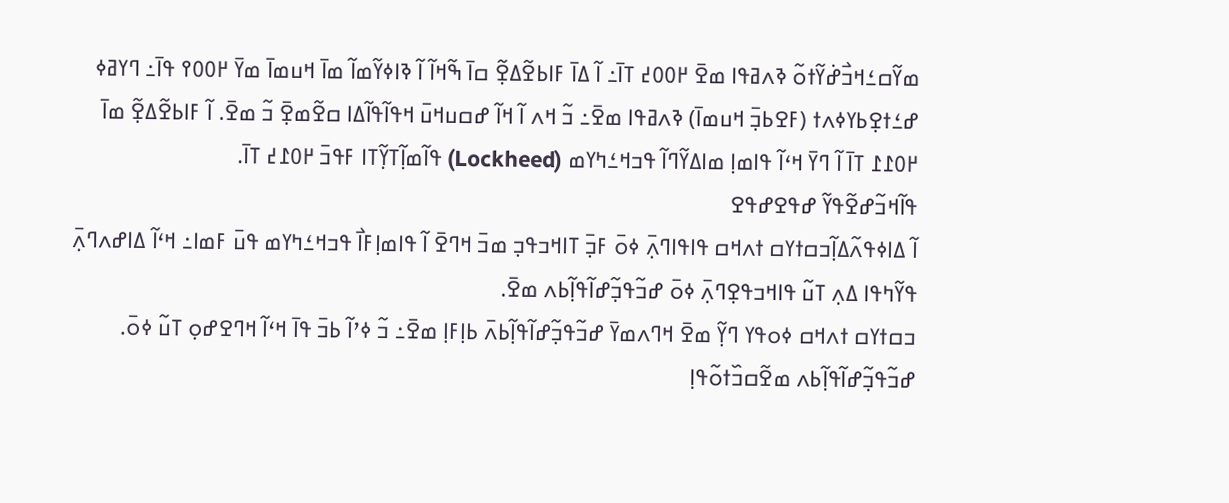ߘߌ߬ߛߑߞߏ߯ߝ߭ߌ߬ߙߋ߬ ߢߍߥߟߊ ߘߐ߫ ߂߀߀߄ ߠߊ߫߸ ߊ߬ ߡߊ߫ ߓߊߕߐ߬ߡߐ߲߬ ߛߊ߫ ߒ߬ߞߊ߬ ߊ߬ ߢߊߦߌ߬ߘߊ߬ ߘߊ߫ ߞߎߘߊ߫ ߘߌ߫ ߂߀߀߉ ߟߊ߫߸ ߣߌߥߦ ߝߑߙߐ߲ߕߌߦߍߙ (ߓߐߕߏ߲߫ ߞߎߘߊ߫) ߢߍߥߟߊ ߘߐ߫߸ ߏ߬ ߞߍ ߊ߬ ߞߊ߬ ߝߛߎߞߎ߫ ߞߟߊ߬ߟߊ߬ߡߊ ߛߐ߬ߘߐ߲߫ ߏ߬ ߘߐ߫. ߊ߬ ߓߊߕߐ߬ߡߐ߲߬ ߘߊ߫ ߂߀߁߁ ߠߊ߫ ߊ߬ ߣߌ߫ ߞߵߊ߬ ߟߊߘߊ߲ ߘߊߡߌ߬ߣߊ߬ ߟߏߞߑߤߌߘ (Lockheed) ߟߊ߬ߘߊ߲߬ߠߌ߲߬ߠߊ ߓߟߏ߫ ߂߀߁߄ ߠߊ߫.
ߟߊ߬ߞߏ߬ߝߐ߬ߟߌ߬ ߝߟߐߝߟߐ
ߊ߬ ߡߊߦߟߍ߬ߡߊ߲߬ߏߛߙߌߛ ߙߍߞߛ ߟߊߟߊߣߍ߲߫ ߦߋ߫ ߓߏ߲߫ ߠߊߞߏߟߏ߲ ߘߏ߫ ߞߣߐ߫ ߊ߬ ߟߊߘߊ߲ߓߊ߯ ߟߏߞߑߤߌߘ ߟߎ߫ ߓߘߊ߸ ߞߵߊ߬ ߡߊߝߍߣߍ߲߫ ߟߌ߬ߤߟߊ ߡߍ߲ ߠߎ߬ ߟߊߞߏߟߐ߲ߣߍ߲߫ ߦߋ߫ ߝߏ߬ߟߏ߲߬ߝߊ߬ߟߊ߲߬ߕߍ ߘߐ߫.
ߏߛߙߌߛ ߙߍߞߛ ߦߋߟߌ ߣߌ߲߬ ߘߐ߫ ߞߣߍߘߌ߫ ߝߏ߬ߟߏ߲߬ߝߊ߬ߟߊ߲߬ߕߍ߫ ߕߊ߲ߓߊ߲ ߘߐ߫߸ ߏ߬ ߦߴߊ߬ ߕߏ߫ ߟߊ߫ ߞߵߊ߬ ߞߣߐߝߋ߲ ߠߎ߬ ߦߋ߫.
ߝߏ߬ߟߏ߲߬ߝߊ߬ߟߊ߲߬ߕߍ ߘߐ߬ߛߏ߰ߙߋ߬ߟߊ߲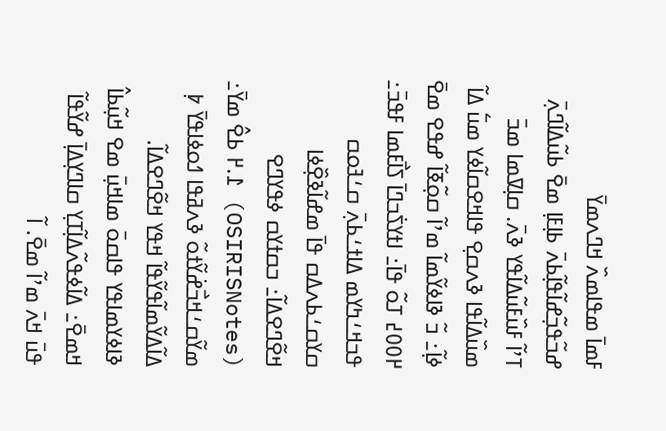ߓߘߊ߫ ߘߟߊߘߍ߰ ߞߣߍߘߌ߫ ߝߏ߬ߟߏ߲߬ߝߊ߬ߟߊ߲߬ߕߍ߫ ߕߊ߲ߓߊ߲ ߘߐ߫ ߕߎ߬ߡߊ߬ߣߍ߲߫ ߠߴߊ߬ ߓߎ߰ߓߎ߬ߡߊ߬ߟߌ ߢߍ߫. ߛߊ߲ߜߘߊ ߘߏ߫ ߘߎ߰ߡߊ߬ߟߊ ߢߍߛߐ߲ ߟߊߞߐߛߊ߬ߦߌ ߘߎ߱ ߡߊ߬ ߦߊ߲߬߸ ߏ߬ ߢߊߦߌ߬ߘߊ߬ ߘߴߊ߬ ߛߋ߲߬ߧߊ߬ ߝߟߐ ߘߐ߫ ߂߀߀߄ ߠߋ߬ ߟߊ߫߸ ߊߙߌߖ߭ߏߣߊ߫ ߖߊ߯ߓߘߊ ߓߟߏ߫߸ ߟߏߞߑߤߌߘ ߡߊߙߑߕߍ߲߫ ߛߑߔߋߛ ߛߌߛߑߕߍߡߛ ߟߊ߫ ߘߝߊ߬ߢߐ߲߰ߦߊ ߞߐ߬ߣߐߡߊ߬߸ ߏߛߙߌߛ ߦߟߌߣߐ (OSIRISNotes) ߁.߂ ߕߐ߮ ߘߌ߫߸ ߘߌ߬ߛߑߞߏ߯ߝ߭ߌ߬ߙߋ߬ ߢߍߥߟߊ ߗߋߦߊߟߌ߫ ߈߲ ߡߊ߬ߡߌ߬ߘߊ߬ߟߌ߬ߟߊ߬ ߞߟߌ ߞߐ߬ߣߐߡߊ߬. ߢߊߦߌߘߊߟߌ ߟߊߛߋ߫ ߘߊߞߎ߲߫ ߘߐ ߞߎ߲߬ߕߊ߮ ߞߘߐ߫߸ ߡߊ߬ߦߟߍ߬ߡߊ߲߬ߠߌ߲ ߛߊߣߌ߲ߡߊ߲߫ ߝߌ߬ߟߊ߬ ߟߎ߫ ߞߍ߫ ߘߴߊ߬ ߘߐ߫. ߊ߬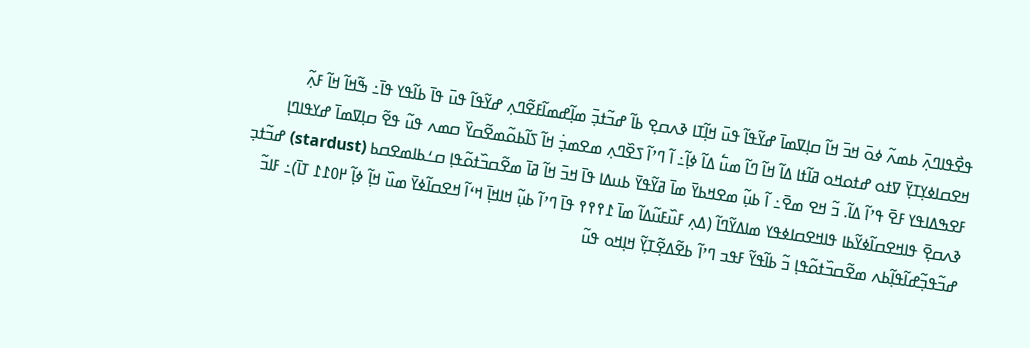ߟߐ߯ߟߊߣߍ߲߫ ߕߘߍ߬ ߦߋ߫ ߞߏ߫ ߞߊ߬ ߛߊ߲ߜߘߊ߫ ߝߌ߬ߟߊ߬ ߟߎ߫ ߞߊ߲߬ߠߊ ߢߍߛߐ߲ ߕߊ߬ ߝߏ߬ߙߏ߲߫ ߘߊ߲߬ߝߘߊ߬ߓߐ߬ߣߍ߲ ߝߌ߬ߟߊ߬ ߟߎ߫ ߟߊ߫ ߕߊ߬ߟߌ ߟߊ߫߸ ߒ߬ߞߊ߬ ߞߊ߬ ߓߍ߲߬ ߞߐߛߊߦߌ߲ߠߌ߲߫ ߜߙߋ ߝߙߋߞߋ ߥߊ߬ߙߊ ߡߊ߬ ߞߊ߬ ߣߊ߬ ߘߎ߱ ߡߊ߬ ߦߊ߲߬߸ ߊ߬ ߣߴߊ߬ ߖߐ߰ߣߍ߲ ߘߐߘߏ߲߭ ߞߊ߬ ߖߊ߬ߕߋ߬ߘߐ߬ߛߌ߰ ߛߘߍ ߟߎ߬ ߟߐ߬ ߛߊ߲ߜߘߊ߫ ߝߌߟߊߣߊ߲ ߓߐߒߡߊߟߌ ߓߐ߫ ߟߴߊ߬ ߡߊ߬. ߏ߬ ߞߐ ߘߐ߫߸ ߊ߬ ߕߎ߲߬ ߘߐߞߕߌ߫ ߘߊ߫ ߥߌ߬ߟߌ߫ ߕߎߡߊ ߟߊ߫ ߞߏ߫ ߞߊ߬ ߥߊ߫ ߘߐ߬ߛߏ߰ߙߋ߬ߟߊ߲ ߛߑߕߊߘߐߛߕ (stardust) ߝߏ߬ߙߏ߲ ߢߍߛߐ߲߫ ߟߊߞߐߛߊ߬ߦߌ߬ߕߊ ߟߊߞߐߛߊߦߟߌ ߘߊߡߌ߬ߣߊ߬ (ߡߍ߲ ߓߎ߰ߓߎ߬ߡߊ߬ ߘߊ߫ ߁߉߉߉ ߟߊ߫ ߣߴߊ߬ ߕߎ߲߬ ߞߊߞߊ߲߫ ߞߵߊ߬ ߞߐߛߊ߬ߦߌ߫ ߘߎ߰ ߞߊ߲߬ ߦߊ߲߬ ߂߀߁߁ ߠߊ߫)߸ ߓߊߏ߬ ߝߏ߬ߟߏ߲߬ߝߊ߬ߟߊ߲߬ߕߍ ߘߐ߬ߛߏ߰ߙߋ߬ߟߊ߲ ߏ߬ ߕߊ߬ߟߌ߬ ߓߟߏ ߣߴߊ߬ ߕߐ߬ߡߐ߲߬ߠߌ߲߬ ߞߊ߲ߞߋ ߟߎ߬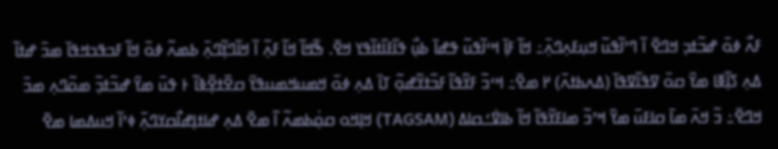ߓߍ߯ ߦߋ߫ ߝߏ߬ߙߏ߲ ߞߣߐ߫ ߊ߬ ߣߴߊ߬ߟߎ߬ ߞߎ߲ߓߍ߲ߣߍ߲߫߸ ߞߊ߬ ߓߊ߲߫ ߞߵߊ߬ߟߎ߬ ߟߝߊ߫ ߕߎ߲߯ ߟߊ߬ߓߊ߰ߙߊ߬ߟߌ ߞߐ߫. ߒ߬ߞߊ߬ ߞߊ߬ ߓߍ߲߬ ߊ߬ ߞߊ߬ߣߌ߲߬ߣߍ߲߫ ߕߘߍ߬ ߦߋ߫ ߞߊ߬ ߓߏߟߏߞߟߊ߫ ߘߏ߫ ߝߙߊ߬ ߡߍ߲ ߖߊ߲߰ߧߊ ߘߌ߫ ߛߋ߫ ߜߟߊ߬ߜߟߊ߫ (ߡߍߕߙߍ߫) ߂ ߘߐ߫߸ ߞߵߏ߬ ߓߌ߬ߟߊ߬ ߓߏ߬ߙߌ߬ߝߋ߲߬ ߠߊ߫ ߡߍ߲ ߦߋ߫ ߞߘߎߞߘߎߟߌ߫ ߛߐ߰ߙߐ߲߬ߢߊ߬ ߅ ߟߎ߫ ߘߌ߫ ߝߏ߬ߙߏ߲߬ ߘߋ߬ߣߍ߲ ߘߏ߫ ߞߣߐ߫߸ ߏ߬ ߞߍ߫ ߘߊ߫ ߛߊߓߎ߫ ߘߌ߫ ߞߴߏ߬ ߘߊߓߌ߬ߟߊ߬ ߞߊ߬ ߕߊߜ߭ߑߛߊߡ (TAGSAM) ߞߊ߲ߞߋ ߛߋ߲߭ߕߘߍ߬ ߊ߬ ߘߐ߫ ߡߍ߲ ߝߊߙߊ߲ߝߊ߯ߛߌߣߍ߲߫ ߦߴߊ߬ ߞߎߡߘߊ ߘߐ߫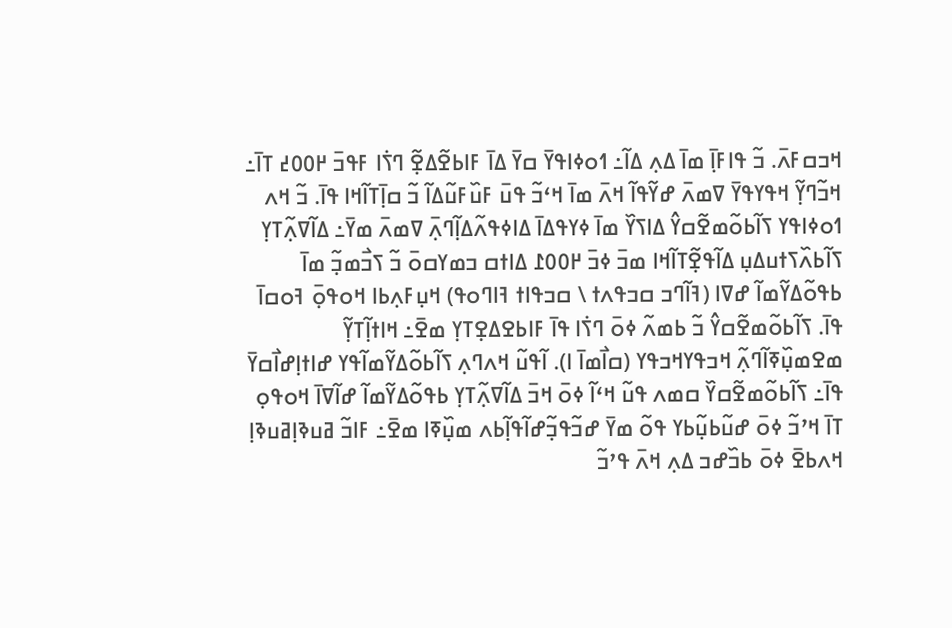ߞߏߛߓߍ߫. ߏ߬ ߟߊߓߊ߲߫ ߘߊ߫ ߡߍ߲ ߡߊ߬߸ ߗߋߦߊߟߌ߫ ߛߌ߫ ߡߊ߫ ߓߊߕߐ߬ߡߐ߲߬ ߣߖ߭ߊ ߓߟߏ߫ ߂߀߀߄ ߠߊ߫߸ ߞߏ߬ߣߌ߲߬ ߞߟߌߟߌ߫ ߜߘߍ߫ ߝߌ߬ߟߊ߬ ߞߍ߫ ߘߊ߫ ߞߵߏ߬ ߟߎ߫ ߓߎ߰ߓߎ߬ߡߊ߬ ߏ߬ ߛߊ߲߫ߠߊ߬ߞߊ ߟߊ߫. ߏ߬ ߞߍ ߗߋߦߊߟߌ ߖߊ߬ߕߋ߬ߘߐ߬ߛߌ߮ ߡߊߖߌ߰ ߘߊ߫ ߦߌߟߡߊ߫ ߡߊߦߟߍ߬ߡߊ߲߬ߣߍ߲߫ ߜߘߍ߫ ߘߌ߫߸ ߡߊ߬ߜߍ߲߬ߠߌ߲ ߖߊ߬ߕߍ߰ߖߙߎߡߎ߲ ߡߊ߬ߟߐ߲߬ߠߊ߬ߞߊ ߘߏ߫ ߦߏ߫ ߂߀߀߁ ߡߊߙߛ ߏߘߌߛߋ߫ ߏ߬ ߖߏ߯ߘߏ߲߬ ߘߊ߫ ߕߟߋ߬ߡߌ߬ߘߊ߬ ߝߜߊ (ߔߊ߬ߣߏ ߛߏߟߍߙ \ ߛߏߟߊߙ ߔߊߣߋߟ) ߞߎ߲ߓߍ߲ߕߊ ߞߋߟߋ߲߫ ߔߋߛߊ߫ ߟߊ߫. ߖߊ߬ߕߋ߬ߘߐ߬ߛߌ߮ ߏ߬ ߕߘߍ߬ ߦߋ߫ ߣߖ߭ߊ ߟߊ߫ ߓߊߕߐߡߐ߲ߠߌ߲ ߘߐ߫߸ ߞߊߙߊ߲߬ߠߌ߲߬ ߘߐߘߎ߲߰ߧߊ߬ߣߍ߲߬ ߞߏߟߌߞߏߟߌ (ߛߊ߯ߘߊ߫ ߊ). ߊ߬ߟߎ߬ ߞߍߣߍ߲ ߖߊ߬ߕߋ߬ߡߌ߬ߘߊ߬ߟߌ ߝߊߙߊ߲ߝߊ߯ߛߌ߫ ߟߊ߫߸ ߖߊ߬ߕߋ߬ߘߐ߬ߛߌ߰ ߛߘߍ ߟߎ߬ ߞߵߊ߬ ߦߋ߫ ߞߏ߫ ߡߊ߬ߜߍ߲߬ߠߌ߲ ߕߟߋ߬ߡߌ߬ߘߊ߬ ߝߊ߬ߜߊ߫ ߞߋߟߋ߲ ߠߊ߫ ߞߴߏ߬ ߦߋ߫ ߝߎ߬ߕߎ߲߬ߕߌ ߟߋ߬ ߘߌ߫ ߝߏ߬ߟߏ߲߬ߝߊ߬ߟߊ߲߬ߕߍ ߘߎ߲߰ߧߊ ߘߐ߫߸ ߓߊߏ߬ ߥߎߢߊ߲ߥߎߢߊ߲ ߞߍߕߐ߫ ߦߋ߫ ߕߏ߰ߝߏ ߡߍ߲ ߞߍ߫ ߟߴߏ߬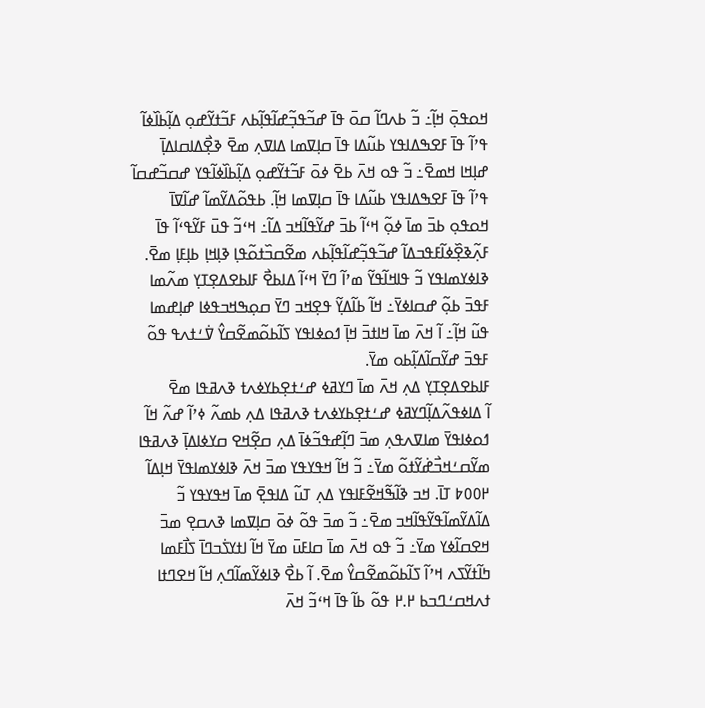ߞߋߟߋ߲߫ ߞߊ߲߬߸ ߏ߬ ߕߍߣߊ߬ ߛߋ߫ ߟߊ߫ ߝߏ߬ߟߏ߲߬ߝߊ߬ߟߊ߲߬ߕߍ ߓߏ߬ߙߌ߬ߝߋ߲ ߡߊ߲߬ߕߊ߰ߦߊ߬ ߟߴߊ߬ ߟߊ߫ ߓߐߒߡߊߟߌ ߕߎ߬ߡߊ ߟߊ߫ ߛߊ߲ߜߘߊ ߡߊߜߍ߲ ߘߐ߫ ߢߐ߲߯ߡߊߛߊߡߊ߲߫ ߝߊ߲ߞߊ ߞߘߐ߫߸ ߏ߬ ߟߋ ߞߍ߫ ߕߐ߫ ߦߋ߫ ߓߏ߬ߙߌ߬ߝߋ߲ ߡߊ߲߬ߕߊ߰ߦߊ߬ߟߌ ߝߛߏ߬ߝߛߊ߬ ߟߴߊ߬ ߟߊ߫ ߓߐߒߡߊߟߌ ߕߎ߬ߡߊ ߟߊ߫ ߛߊ߲ߜߘߊ ߞߊ߲߬. ߕߟߋ߬ߡߌ߬ߘߊ߬ ߝߊ߬ߜߊ߫ ߞߋߟߋ߲ ߕߏ߫ ߘߊ߫ ߦߋ߲߬ ߞߵߊ߬ ߕߏ߫ ߝߌ߬ߟߊ߬ߞߏ ߡߊ߬߸ ߞߵߏ߬ ߟߎ߫ ߓߌ߬ߟߵߊ߬ ߟߊ߫ ߓߍ߲߬ߢߐ߲߰ߦߊ߬ߓߟߏߡߊ߬ ߝߏ߬ߟߏ߲߬ߝߊ߬ߟߊ߲߬ߕߍ ߘߐ߬ߛߏ߰ߙߋ߬ߟߊ߲ ߢߊ߲ߞߊ߲ ߕߊ߲ߓߊ߲ ߘߐ߫. ߢߊߦߌߘߊߟߌ ߏ߬ ߟߊߞߊ߬ߟߌ߬ ߘߴߊ߬ ߣߌ߫ ߞߵߊ߬ ߡߊߕߐ߯ ߓߊߕߐߡߐ߲ߠߌ߲ ߘߍ߬ߘߊ ߓߟߏ߫ ߕߋ߲߬ ߝߛߊߦߌ߫߸ ߞߊ߬ ߕߊ߬ߡߌ߲߬ ߟߐ߲ߞߏ ߣߌ߫ ߛߋ߲ߒߞߏߟߦߊ ߝߊ߲ߝߘߊ ߟߎ߬ ߞߊ߲߬߸ ߊ߬ ߞߍ߫ ߘߊ߫ ߞߊߙߏ߫ ߞߊ߲߫ ߗߋߦߊߟߌ ߖߊ߬ߕߋ߬ߘߐ߬ߛߌ߮ ߜ߭ߑߙߍߟ ߟߋ߬ ߓߟߏ߫ ߝߌ߬ߛߊ߬ߡߊ߲߬ߕߋ ߘߌ߫.
ߓߊߕߐߡߐ߲ߠߌ߲ ߡߍ߲ ߞߍ߫ ߘߊ߫ ߣߌߥߦ ߝߑߙߐ߲ߕߌߦߍߙ ߢߍߥߟߊ ߘߐ߫
ߊ߬ ߡߊߦߟߍ߬ߡߊ߲߬ߣߌߥߦ ߝߑߙߐ߲ߕߌߦߍߙ ߢߍߥߟߊ ߡߍ߲ ߕߘߍ߬ ߦߴߊ߬ ߝߍ߬ ߞߊ߬ ߗߋߦߊߟߌ߫ ߘߊߜߍߟߍ߲ ߘߏ߫ ߣߊ߲߬ߝߟߏ߬ߦߊ߫ ߡߍ߲ ߛߐ߲߬ߞߐ ߛߌߦߊߡߊ߲߫ ߢߍߥߟߊ ߘߌ߬ߛߑߞߏ߯ߝ߭ߌ߬ߙߋ߬ ߘߌ߫߸ ߏ߬ ߞߊ߬ ߞߟߌߟߌ ߘߏ߫ ߞߍ߫ ߢߊߦߌߘߊߟߌ߫ ߞߊ߲ߡߊ߬ ߂߀߀߈ ߠߊ߫. ߞߏ ߢߊ߬ߒ߬ߞߐ߬ߓߊߟߌ ߡߍ߲ ߠߎ߬ ߡߊߟߐ߲߫ ߘߊ߫ ߞߟߌߟߌ ߏ߬ ߡߊ߬ߡߌ߬ߘߊ߬ߟߌ߬ߟߊ߬ߞߏ ߘߐ߫߸ ߏ߬ ߘߏ߫ ߟߋ߬ ߦߋ߫ ߛߊ߲ߜߘߊ ߢߍߛߐ߲ ߘߏ߫ ߞߐߛߊ߬ߦߌ ߘߌ߫߸ ߏ߬ ߟߋ ߞߍ߫ ߘߊ߫ ߛߊߓߎ߫ ߘߌ߫ ߞߊ߬ ߊߙߌߖ߭ߏߣߊ߫ ߖߊ߯ߓߘߊ ߤߊ߬ߙߌ߬ߖߍ ߞߴߊ߬ ߖߊ߬ߕߋ߬ߘߐ߬ߛߌ߮ ߘߐ߫. ߊ߬ ߕߐ߯ ߢߊߦߌ߬ߘߊ߬ߣߍ߲ ߞߊ߬ ߞߐߣߙߊ ߙߍߞߛߑߣߏߕ ߂.߂ ߟߋ߬ ߕߊ߬ ߟߊ߫ ߞߵߏ߬ ߞߍ߫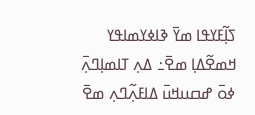ߖߊ߲߬ߓߌߟߊ ߘߌ߫ ߢߊߦߌߘߊߟߌ ߞߘߐ߬ߡߊ߲ ߘߐ߫߸ ߡߍ߲ ߠߊߘߊ߲ߣߍ߲߫ ߦߋ߫ ߝߛߎߞߎ߫ ߡߊߓߍ߲߬ߣߍ߲ ߘߐ߫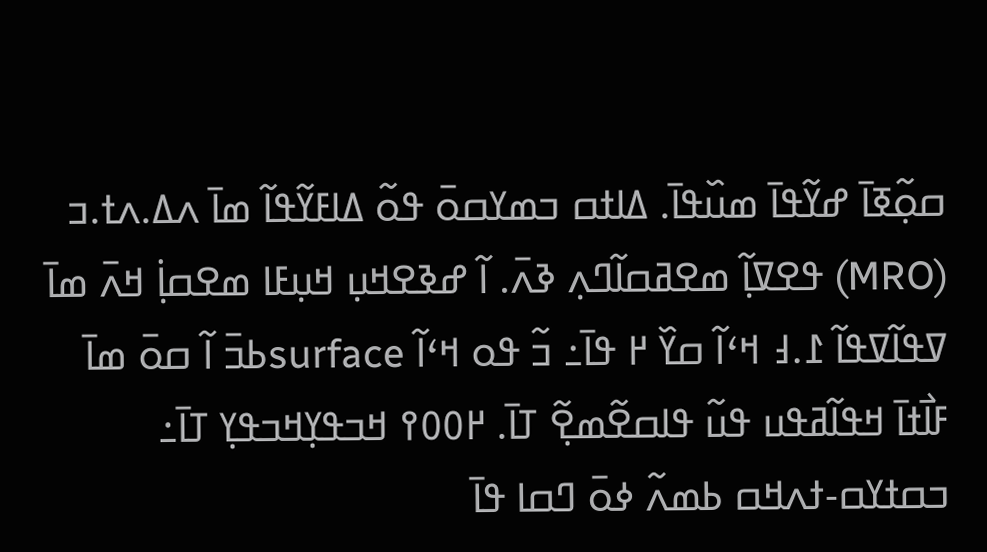ߛߋ߲߬ߧߊ߫ ߝߌ߬ߟߊ߫ ߘߎ߰ߟߊ߫. ߡߊߙߛ ߏߘߌߛߋ߫ ߟߋ߬ ߡߊߓߌ߬ߟߊ߬ ߘߊ߫ ߍߡ.ߍߙ.ߏ (MRO) ߟߐߜߊ߲߬ ߘߐߥߛߊ߬ߣߍ߲ ߢߍ߫. ߊ߬ ߝߢߐߞߎ߲ ߞߎ߲ߓߊ ߘߐߛߊ߲߭ ߞߍ߫ ߘߊ߫ ߜߟߊ߬ߜߟߊ߬ ߁.߃ ߞߵߊ߬ ߛߌ߰ ߂ ߟߊ߫߸ ߏ߬ ߟߋ ߞߵߊ߬ surfaceߕߏ߫ ߊ߬ ߛߋ߫ ߘߊ߫ ߓߊ߯ߙߊ߫ ߞߟߊ߬ߥߟߎ ߟߎ߬ ߟߊߛߐ߬ߘߐ߲߬ ߠߊ߫. ߂߀߀߉ ߞߏߟߌ߲ߞߏߟߌ߲ ߠߊ߫߸ ߏߛߙߌߛ-ߙߍߞߛ ߕߘߍ߬ ߦߋ߫ ߣߛߊ ߟߊ߫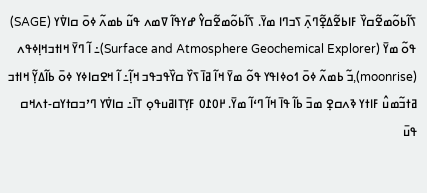ߖߊ߬ߕߋ߬ߘߐ߬ߛߌ߰ ߓߊߕߐ߬ߡߐ߲߬ߣߍ߲߫ ߖߏߣߊ ߘߌ߫. ߖߊ߬ߕߋ߬ߘߐ߬ߛߌ߮ ߝߌߟߊ߬ ߜߘߍ ߟߎ߬ ߕߘߍ߬ ߦߋ߫ ߛߊߜ߭ߌ (SAGE) ߟߋ߬ ߘߌ߫ (Surface and Atmosphere Geochemical Explorer)߸ ߊ߬ ߣߌ߫ ߞߊߙߏߞߊ߲ߦߟߍ (moonrise),ߏ߬ ߕߘߍ߬ ߦߋ߫ ߗߋߦߊߟߌ ߟߋ߬ ߘߌ߫ ߞߊ߬ ߥߊ߫ ߖߌ߰ ߛߌ߰ߟߏߟߏ ߞߊ߲߬߸ ߊ߬ ߞߐߛߊߦߌ ߦߋ߫ ߕߊ߬ߡߌ߲߬ ߞߊߙߏ ߥߙߏ߬ߘߎ߮ ߓߊߙߌ ߢߍߛߐ߲ ߘߏ߫ ߕߊ߬ ߟߊ߫ ߞߊ߬ ߣߵߊ߬ ߘߌ߫. ߂߀߁߀ ߓߌ߲ߠߊߥߎߟߋ߲ ߠߊ߫߸ ߛߊߜ߭ߌ ߣߴߏߛߙߌߛ-ߙߍߞߛ ߟߎ߫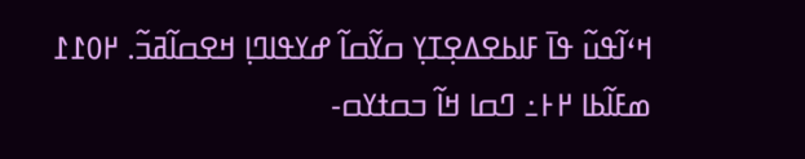ߞߵߊ߬ߟߎ߬ ߟߊ߫ ߓߊߕߐߡߐ߲ߠߌ߲ ߛߌ߬ߛߊ߬ ߝߌߟߊߣߊ߲ ߞߐߛߊ߬ߥߏ߬. ߂߀߁߁ ߘߓߊ߬ߕߊ ߂߅߸ ߣߛߊ ߞߊ߬ ߏߛߙߌߛ-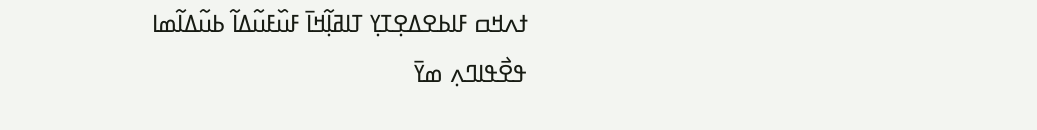ߙߍߞߛ ߓߊߕߐߡߐ߲ߠߌ߲ ߠߊߥߊ߲߬ߞߊ߫ ߓߎ߰ߓߎ߬ߡߊ߬ ߕߎ߬ߡߊ߬ߘߊ ߟߐ߯ߟߊߣߍ߲ ߘߌ߫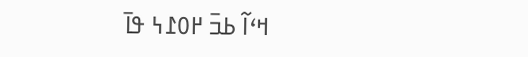ߞߵߊ߬ ߕߏ߫ ߂߀߁߆ ߟߊ߫